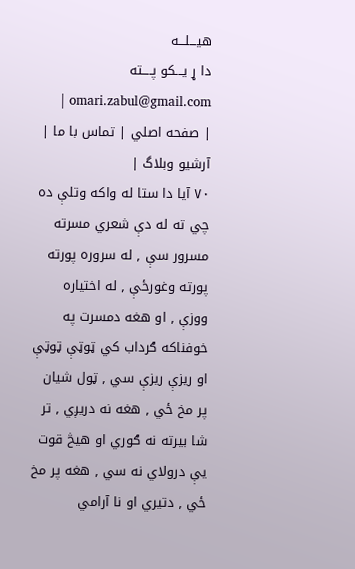هيـــلـــه
دا ړ يـــكو پــــته omari.zabul@gmail.com |
| صفحه اصلي | تماس با ما | آرشيو وبلاگ |
۷۰ آيا دا ستا له واكه وتلې ده چي ته له دې شعري مسرته مسرور سې ٫ له سروره پورته پورته وغورځې ٫ له اختياره ووزې ٫ او هغه دمسرت په خوفناكه ګرداب كي ټوټې ټوټې او ريزې ريزې سي ٫ ټول شيان پر مخ ځي ٫ هغه نه دريږي ٫ تر شا بيرته نه ګوري او هيڅ قوت يې درولاي نه سي ٫ هغه پر مخ ځي ٫ دتيري او نا آرامي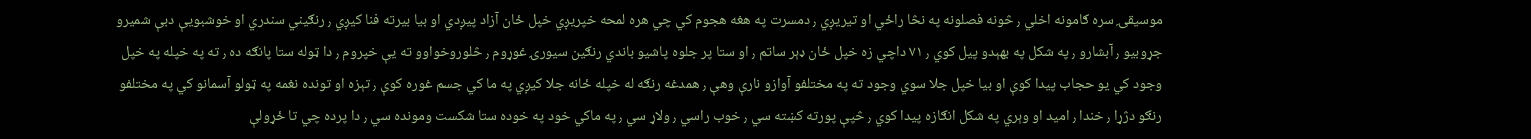موسيقۍ سره ګامونه اخلي ٫ څونه فصلونه په نڅا راځي او تيريږي ٫ دمسرت په هغه هجوم كي چي هره لمحه خپريږي خپل ځان آزاد پيږدي او بيا بيرته فنا كيږي ٫ رنګيني سندري او خوشبويې دبې شميرو جړوبيو ٫ آبشارو ٫ په شكل په بهېدو پيل كوي ٫ ۷۱ داچي زه خپل ځان ډېر ساتم ٫ او ستا پر جلوه پاشيو باندي رنګين سيورۍ غوړوم ٫ څلوروخواوو ته يې خپروم ٫ دا ټوله ستا پانګه ده ٫ ته په خپله په خپل وجود كي يو حجاب پيدا كوې او بيا خپل جلا سوي وجود ته په مختلفو آوازو نارې وهې ٫ همدغه رنګه له خپله ځانه جلا كيږي په ما كي جسم غوره كوې ٫ تېزه او تونده نغمه په ټولو آسمانو كي په مختلفو رنګو دژړا ٫ خندا ٫ اميد او وېري په شكل انګازه پيدا كوي ٫ څپې پورته كښته سي ٫ خوب راسي ٫ ولاړ سي ٫ په ماكي خود په خوده ستا شكست ومونده سي ٫ دا پرده چي تا ځړولې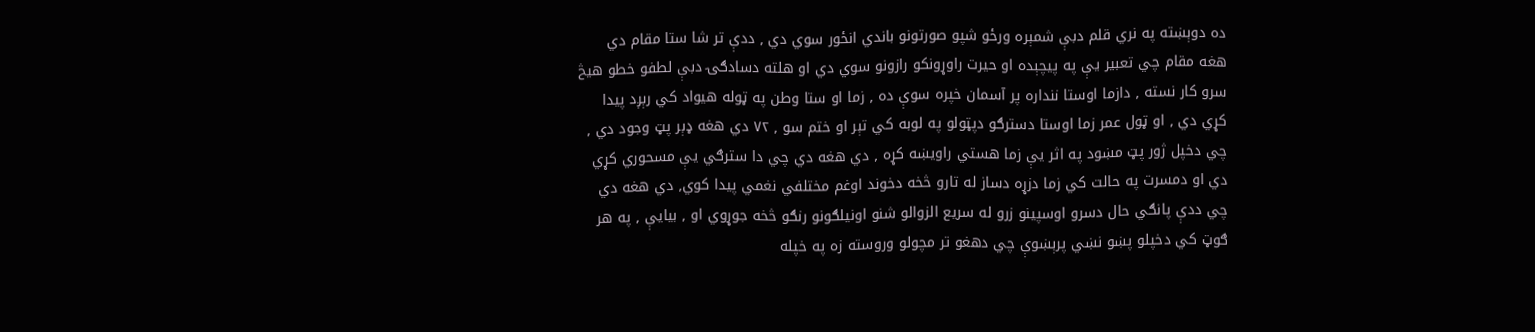ده دوېښته په نري قلم دبې شمېره ورځو شپو صورتونو باندي انځور سوي دي ٫ ددې تر شا ستا مقام دي هغه مقام چي تعبير يې په پيچېده او حيرت راوړونكو رازونو سوي دي او هلته دسادګۍ دبې لطفو خطو هيڅ سرو كار نسته ٫ دازما اوستا ننداره پر آسمان خپره سوې ده ٫ زما او ستا وطن په ټوله هيواد كي رېږد پيدا كړي دي ٫ او ټول عمر زما اوستا دسترګو دپټولو په لوبه كي تېر او ختم سو ٫ ۷۲ دي هغه ډېر پټ وجود دي ٫ چي دخپل ژور پټ مښود په اثر يې زما هستي راويښه كړه ٫ دي هغه دي چي دا سترګي يې مسحوري كړي دي او دمسرت په حالت كي زما دزړه دساز له تارو څخه دخوند اوغم مختلفي نغمي پيدا كوي٫ دي هغه دي چي ددې پانګي حال دسرو اوسپينو زرو له سريع الزوالو شنو اونيلګونو رنګو څخه جوړوي او ٫ بيايې ٫ په هر ګوټ كي دخپلو پښو نښي پرېښوې چي دهغو تر مچولو وروسته زه په خپله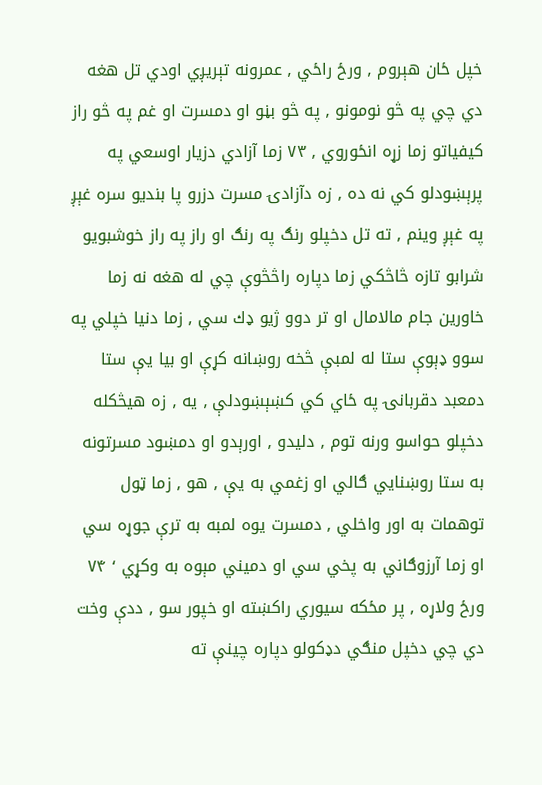خپل ځان هېروم ٫ ورځ راځي ٫ عمرونه تېريږي اودي تل هغه دي چي په څو نومونو ٫ په څو بڼو او دمسرت او غم په څو راز كيفياتو زما زړه انځوروي ٫ ۷۳ زما آزادي دزيار اوسعي په پرېښودلو كي نه ده ٫ زه دآزادۍ مسرت دزرو پا بنديو سره غېږ په غېږ وينم ٫ ته تل دخپلو رنګ په رنګ او راز په راز خوشبويو شرابو تازه څاڅكي زما دپاره راڅڅوې چي له هغه نه زما خاورين جام مالامال او تر دوو ژيو ډك سي ٫ زما دنيا خپلي په سوو ډېوې ستا له لمبې څخه روښانه كړې او بيا يې ستا دمعبد دقربانۍ په ځاي كي كښېښودلې ٫ يه ٫ زه هيڅكله دخپلو حواسو ورنه توم ٫ دليدو ٫ اورېدو او دمښود مسرتونه به ستا روښنايي ګالي او زغمي به يې ٫ هو ٫ زما ټول توهمات به اور واخلي ٫ دمسرت يوه لمبه به ترې جوړه سي او زما آرزوګاني به پخي سي او دميني مېوه به وكړي ٬ ۷۴ ورځ ولاړه ٫ پر مځكه سيوري راكښته او خپور سو ٫ ددې وخت دي چي دخپل منګي دډكولو دپاره چينې ته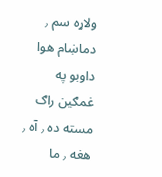ولاړه سم ٫ دماښام هوا داوبو په غمګين راګ مسته ده ٫ آه ٫ هغه ٫ ما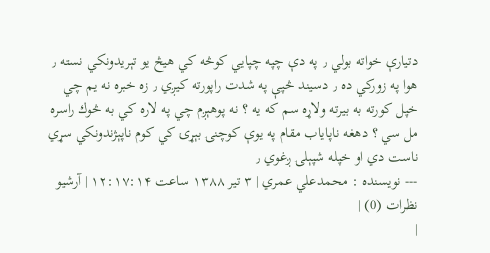دتيارې خواته بولي ٫ په دې چپه چپايي كوڅه كي هيڅ يو تېريدونكي نسته ٫ هوا په زوركي ده ٫ دسيند څپې په شدت راپورته كيږي ٫ زه خبره نه يم چي خپل كورته به بيرته ولاړه سم كه يه ؟ نه پوهېږم چي په لاره كي به څوك راسره مل سي ؟ دهغه ناپاياب مقام په يوې كوچنۍ بېړۍ كي كوم ناپېژندونكي سړي ناست دي او خپله شپېلۍ ږغوي ٫
--- نويسنده : محمدعلي عمري | ۳ تير ۱۳۸۸ ساعت ۱۲:۱۷:۱۴ | آرشيو نظرات (0) |
|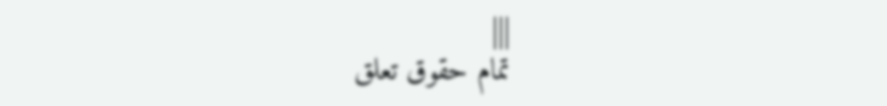|||
تمام حقوق تعلق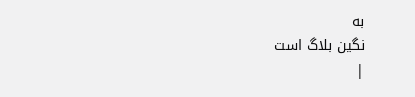به
نگین بلاگ است
|